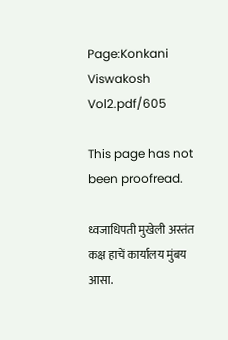Page:Konkani Viswakosh Vol2.pdf/605

This page has not been proofread.

ध्वजाधिपती मुखेली अस्तंत कक्ष हाचें कार्यालय मुंबय आसा.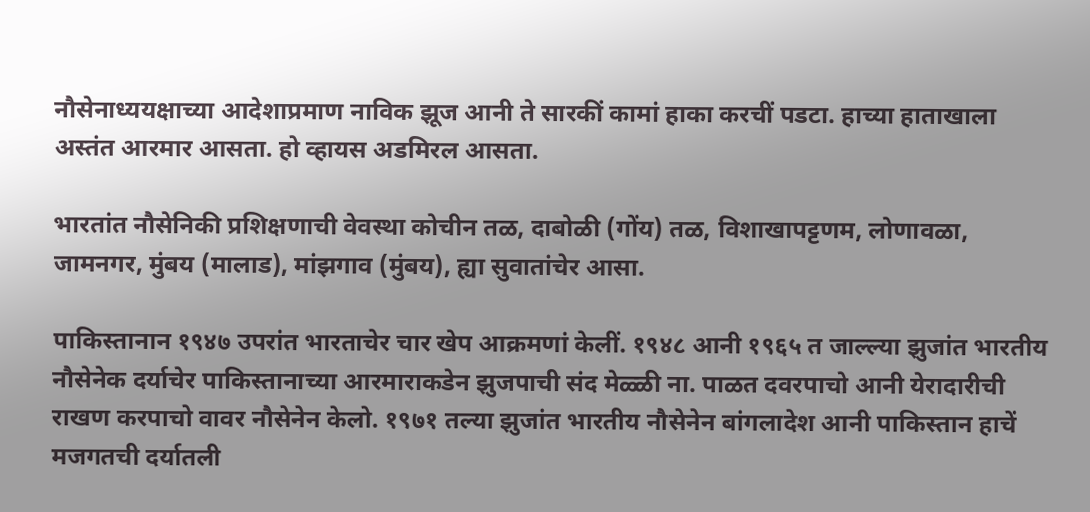नौसेनाध्ययक्षाच्या आदेशाप्रमाण नाविक झूज आनी ते सारकीं कामां हाका करचीं पडटा. हाच्या हाताखाला अस्तंत आरमार आसता. हो व्हायस अडमिरल आसता.

भारतांत नौसेनिकी प्रशिक्षणाची वेवस्था कोचीन तळ, दाबोळी (गोंय) तळ, विशाखापट्टणम, लोणावळा, जामनगर, मुंबय (मालाड), मांझगाव (मुंबय), ह्या सुवातांचेर आसा.

पाकिस्तानान १९४७ उपरांत भारताचेर चार खेप आक्रमणां केलीं. १९४८ आनी १९६५ त जाल्ल्या झुजांत भारतीय नौसेनेक दर्याचेर पाकिस्तानाच्या आरमाराकडेन झुजपाची संद मेळ्ळी ना. पाळत दवरपाचो आनी येरादारीची राखण करपाचो वावर नौसेनेन केलो. १९७१ तल्या झुजांत भारतीय नौसेनेन बांगलादेश आनी पाकिस्तान हाचें मजगतची दर्यातली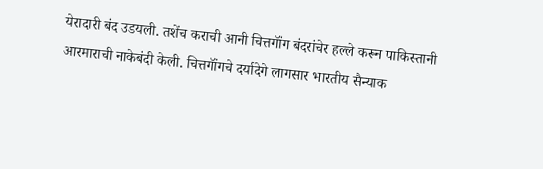येरादारी बंद उडयली. तशेंच कराची आनी चित्तगॉंग बंदरांचेर हल्ले करून पाकिस्तानी आरमाराची नाकेबंदी केली. चित्तगॉंगचे दर्यादेगे लागसार भारतीय सैन्याक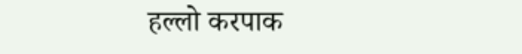हल्लो करपाक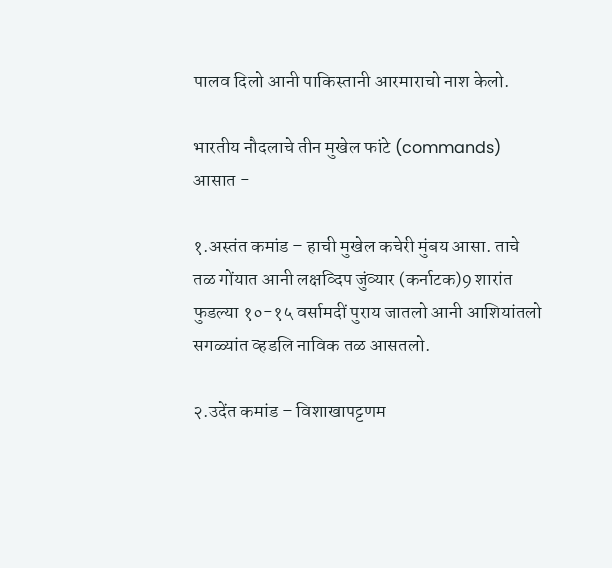पालव दिलो आनी पाकिस्तानी आरमाराचो नाश केलो.

भारतीय नौदलाचे तीन मुखेल फांटे (commands) आसात -

१.अस्तंत कमांड – हाची मुखेल कचेरी मुंबय आसा. ताचे तळ गोंयात आनी लक्षव्दिप जुंव्यार (कर्नाटक)9 शारांत फुडल्या १०-१५ वर्सामदीं पुराय जातलो आनी आशियांतलो सगळ्यांत व्हडलि नाविक तळ आसतलो.

२.उदेंत कमांड – विशाखापट्टणम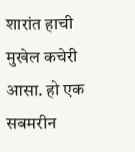शारांत हाची मुखेल कचेरी आसा. हो एक सबमरीन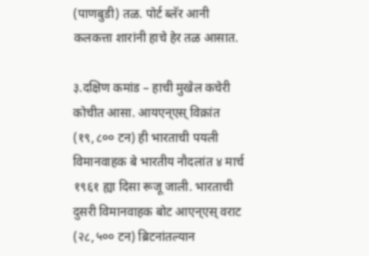(पाणबुडी) तळ. पोर्ट ब्लॅर आनी कलकत्ता शारांनी हाचे हेर तळ आसात.

३.दक्षिण कमांड – हाची मुखेल कचेरी कोचीत आसा. आयएन्एस् विक्रांत (१९,८०० टन) ही भारताची पयली विमानवाहक बे भारतीय नौदलांत ४ मार्च १९६१ ह्या दिसा रूजू जाली. भारताची दुसरी विमानवाहक बोट आएन्एस् वराट (२८,५०० टन) ब्रिटनांतल्यान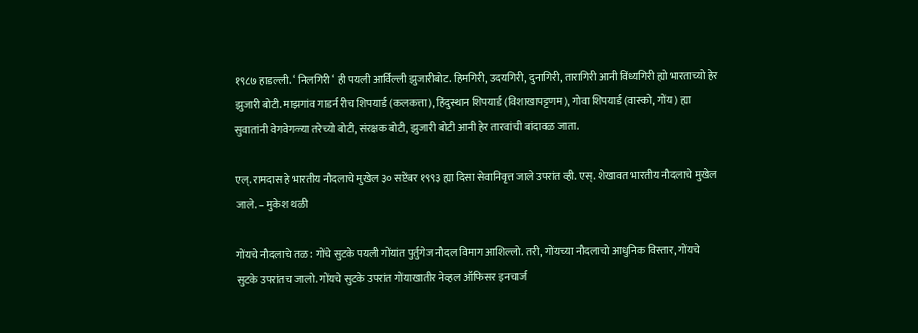१९८७ हाडल्ली. ‘ निलगिरी ‘ ही पयली आर्विल्ली झुजारीबोट. हिमगिरी, उदयगिरी, दुनागिरी, तारागिरी आनी विंध्यगिरी ह्यो भारताच्यो हेर झुजारी बोटी. माझगांव गाडर्न रीच शिपयार्ड (कलकत्ता), हिंदुस्थान शिपयार्ड (विशाखापट्टणम), गोवा शिपयार्ड (वास्को, गोंय) ह्या सुवातांनी वेगवेगळ्या तरेच्यो बोटी, संरक्षक बोटी, झुजारी बोटी आनी हेर तारवांची बांदावळ जाता.

एल्. रामदास हे भारतीय नौदलाचे मुखेल ३० सप्टेंबर १९९३ ह्या दिसा सेवानिवृत्त जाले उपरांत व्ही. एस्. शेखावत भारतीय नौदलाचे मुखेल जाले. – मुकेश थळी

गोंयचे नौदलाचे तळ : गोंचे सुटके पयली गोंयांत पुर्तुगेज नौदल विमाग आशिल्लो. तरी, गोंयच्या नौदलाचो आधुनिक विस्तार, गोंयचे सुटके उपरांतच जालो. गोंयचे सुटके उपरांत गोंयाखातीर नेव्हल ऑफिसर इनचार्ज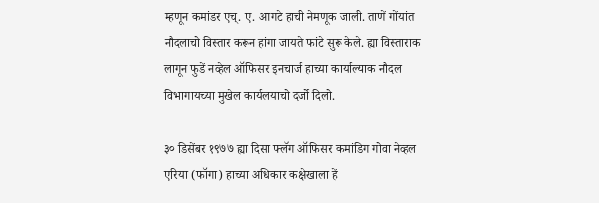म्हणून कमांडर एच्. ए. आगटे हाची नेमणूक जाली. ताणें गोंयांत नौदलाचो विस्तार करून हांगा जायते फांटे सुरू केले. ह्या विस्ताराक लागून फुडें नव्हेल ऑफिसर इनचार्ज हाच्या कार्याल्याक नौदल विभागायच्या मुखेल कार्यलयाचो दर्जो दिलो.

३० डिसेंबर १९७७ ह्या दिसा फ्लॅग ऑफिसर कमांडिग गोवा नेव्हल एरिया (फॉगा) हाच्या अधिकार कक्षेखाला हें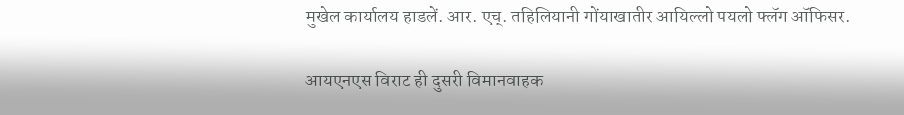मुखेल कार्यालय हाडलें. आर. एच्. तहिलियानी गोंयाखातीर आयिल्लो पयलो फ्लॅग ऑफिसर.

आयएनएस विराट ही दुसरी विमानवाहक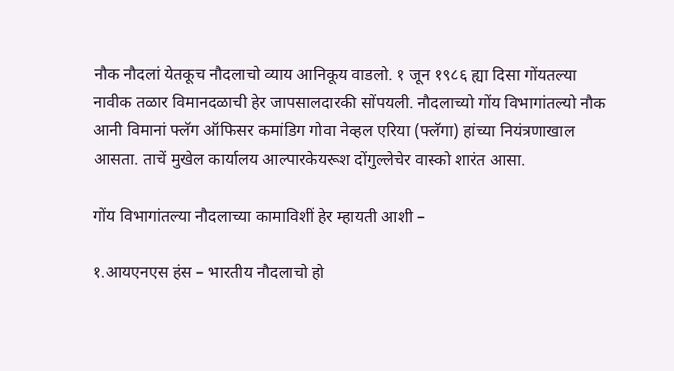नौक नौदलां येतकूच नौदलाचो व्याय आनिकूय वाडलो. १ जून १९८६ ह्या दिसा गोंयतल्या नावीक तळार विमानदळाची हेर जापसालदारकी सोंपयली. नौदलाच्यो गोंय विभागांतल्यो नौक आनी विमानां फ्लॅग ऑफिसर कमांडिग गोवा नेव्हल एरिया (फ्लॅगा) हांच्या नियंत्रणाखाल आसता. ताचें मुखेल कार्यालय आल्पारकेयरूश दोंगुल्लेचेर वास्को शारंत आसा.

गोंय विभागांतल्या नौदलाच्या कामाविशीं हेर म्हायती आशी –

१.आयएनएस हंस – भारतीय नौदलाचो हो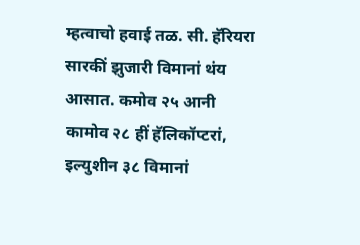म्हत्वाचो हवाई तळ. सी. हॅरियरा सारकीं झुजारी विमानां थंय आसात. कमोव २५ आनी कामोव २८ हीं हॅलिकॉप्टरां, इल्युशीन ३८ विमानां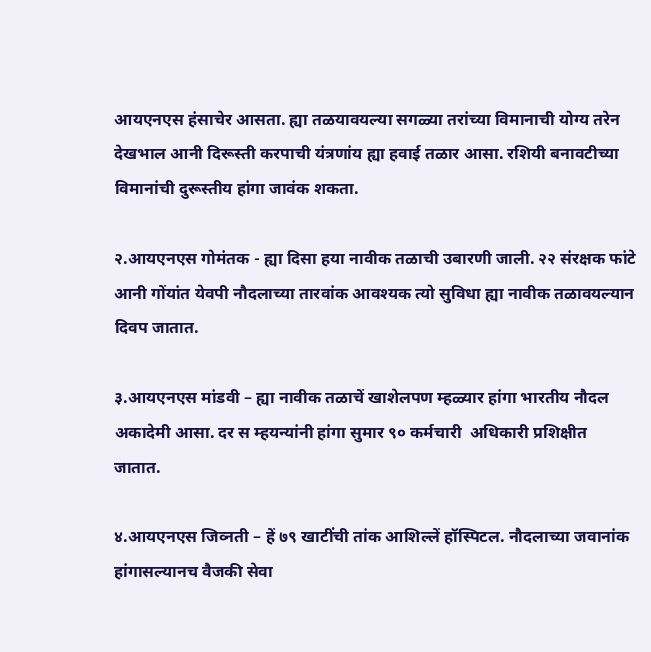आयएनएस हंसाचेर आसता. ह्या तळयावयल्या सगळ्या तरांच्या विमानाची योग्य तरेन देखभाल आनी दिरूस्ती करपाची यंत्रणांय ह्या हवाई तळार आसा. रशियी बनावटीच्या विमानांची दुरूस्तीय हांगा जावंक शकता.

२.आयएनएस गोमंतक - ह्या दिसा हया नावीक तळाची उबारणी जाली. २२ संरक्षक फांटे आनी गोंयांत येवपी नौदलाच्या तारवांक आवश्यक त्यो सुविधा ह्या नावीक तळावयल्यान दिवप जातात.

३.आयएनएस मांडवी – ह्या नावीक तळाचें खाशेलपण म्हळ्यार हांगा भारतीय नौदल अकादेमी आसा. दर स म्हयन्यांनी हांगा सुमार ९० कर्मचारी  अधिकारी प्रशिक्षीत जातात.

४.आयएनएस जिव्नती – हें ७९ खाटींची तांक आशिल्लें हॉस्पिटल. नौदलाच्या जवानांक हांगासल्यानच वैजकी सेवा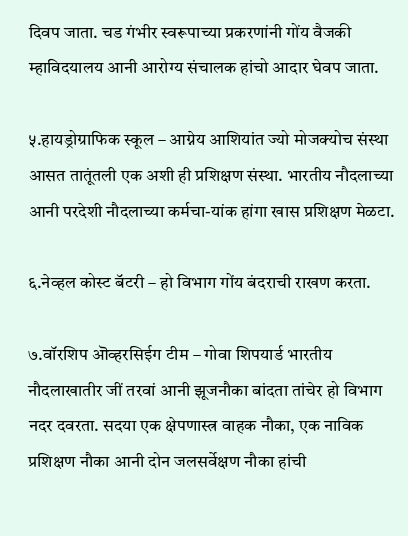दिवप जाता. चड गंभीर स्वरूपाच्या प्रकरणांनी गोंय वैजकी म्हाविदयालय आनी आरोग्य संचालक हांचो आदार घेवप जाता.

५.हायड्रोग्राफिक स्कूल – आग्नेय आशियांत ज्यो मोजक्योच संस्था आसत तातूंतली एक अशी ही प्रशिक्षण संस्था. भारतीय नौदलाच्या आनी परदेशी नौदलाच्या कर्मचा-यांक हांगा खास प्रशिक्षण मेळटा.

६.नेव्हल कोस्ट बॅटरी – हो विभाग गोंय बंदराची राखण करता.

७.वॉरशिप ऒव्हरसिईग टीम – गोवा शिपयार्ड भारतीय नौदलाखातीर जीं तरवां आनी झूजनौका बांदता तांचेर हो विभाग नदर दवरता. सदया एक क्षेपणास्त्र वाहक नौका, एक नाविक प्रशिक्षण नौका आनी दोन जलसर्वेक्षण नौका हांची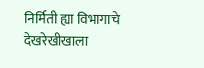निर्मिती ह्या विभागाचे देखरेखीखाला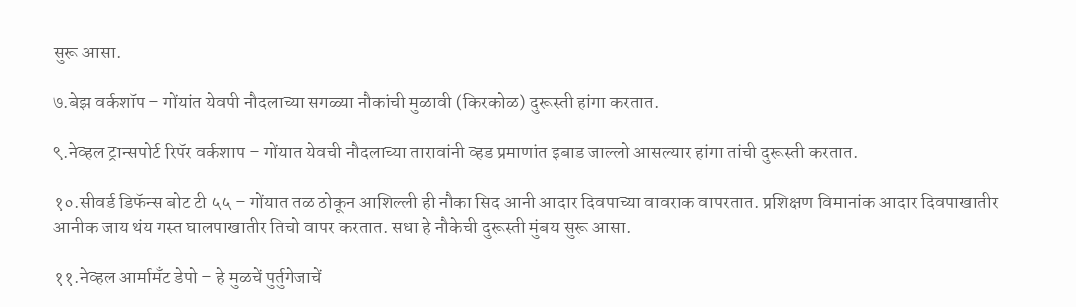सुरू आसा.

७.बेझ वर्कशॉप – गोंयांत येवपी नौदलाच्या सगळ्या नौकांची मुळावी (किरकोळ) दुरूस्ती हांगा करतात.

९.नेव्हल ट्रान्सपोर्ट रिपॅर वर्कशाप – गोंयात येवची नौदलाच्या तारावांनी व्हड प्रमाणांत इबाड जाल्लो आसल्यार हांगा तांची दुरूस्ती करतात.

१०.सीवर्ड डिफॅन्स बोट टी ५५ – गोंयात तळ ठोकून आशिल्ली ही नौका सिद आनी आदार दिवपाच्या वावराक वापरतात. प्रशिक्षण विमानांक आदार दिवपाखातीर आनीक जाय थंय गस्त घालपाखातीर तिचो वापर करतात. सधा हे नौकेची दुरूस्ती मुंबय सुरू आसा.

११.नेव्हल आर्मामॅंट डेपो – हे मुळचें पुर्तुगेजाचें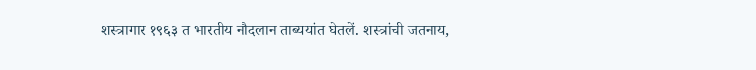शस्त्रागार १९६३ त भारतीय नौदलान ताब्ययांत घेतलें. शस्त्रांची जतनाय,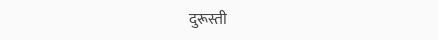दुरूस्ती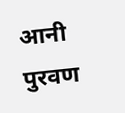आनी पुरवण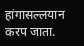हांगासल्लयान करप जाता.